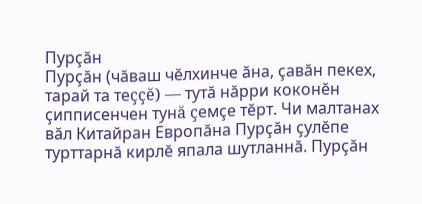Пурçăн
Пурçăн (чăваш чĕлхинче ăна, çавăн пекех, тарай та теççĕ) — тутă нăрри коконĕн çипписенчен тунă çемçе тĕрт. Чи малтанах вăл Китайран Европăна Пурçăн çулĕпе турттарнă кирлĕ япала шутланнă. Пурçăн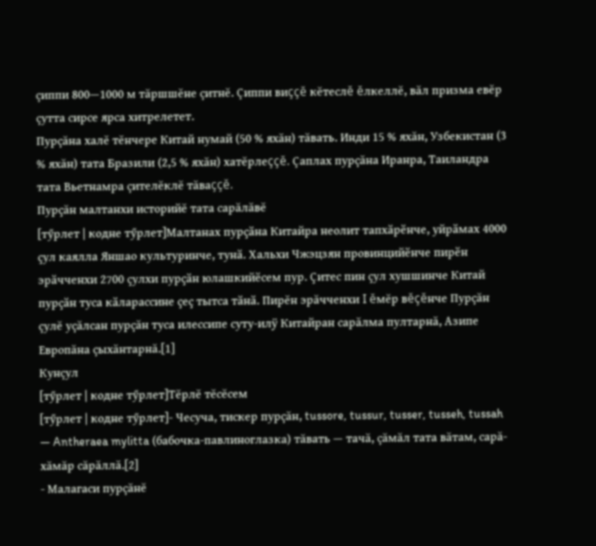çиппи 800—1000 м тăршшĕне çитнĕ. Çиппи виççĕ кĕтеслĕ ĕлкеллĕ, вăл призма евĕр çутта сирсе ярса хитрелетет.
Пурçăна халĕ тĕнчере Китай нумай (50 % яхăн) тăвать. Инди 15 % яхăн, Узбекистан (3 % яхăн) тата Бразили (2,5 % яхăн) хатĕрлеççĕ. Çаплах пурçăна Иранра, Таиландра тата Вьетнамра çителĕклĕ тăваççĕ.
Пурҫăн малтанхи историйĕ тата сарăлăвĕ
[тӳрлет | кодне тӳрлет]Малтанах пурҫӑна Китайра неолит тапхӑрӗнче, уйрӑмах 4000 ҫул каялла Яншао культуринче, тунӑ. Хальхи Чжэцзян провинцийӗнче пирӗн эрӑчченхи 2700 ҫулхи пурҫӑн юлашкийӗсем пур. Ҫитес пин ҫул хушшинче Китай пурҫӑн туса кӑларассине ҫеҫ тытса тӑнӑ. Пирĕн эрăчченхи I ĕмĕр вĕçĕнче Пурçăн çулĕ уçăлсан пурçăн туса илессипе суту-илÿ Китайран сарăлма пултарнă, Азипе Европăна çыхăнтарнă.[1]
Кунçул
[тӳрлет | кодне тӳрлет]Тĕрлĕ тĕсĕсем
[тӳрлет | кодне тӳрлет]- Чесуча, тискер пурçăн, tussore, tussur, tusser, tusseh, tussah — Antheraea mylitta (бабочка‐павлиноглазка) тăвать — тачă, çăмăл тата вăтам, сарă-хăмăр сăрăллă.[2]
- Малагаси пурçăнĕ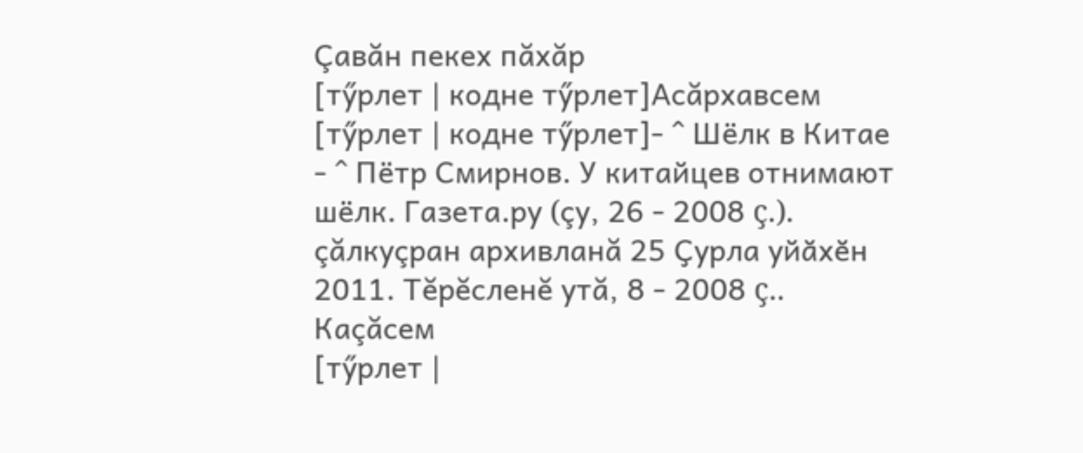Çавăн пекех пăхăр
[тӳрлет | кодне тӳрлет]Асăрхавсем
[тӳрлет | кодне тӳрлет]- ^ Шёлк в Китае
- ^ Пётр Смирнов. У китайцев отнимают шёлк. Газета.ру (çу, 26 - 2008 ç.). çăлкуçран архивланă 25 Ҫурла уйӑхӗн 2011. Тĕрĕсленĕ утă, 8 - 2008 ç..
Каçăсем
[тӳрлет |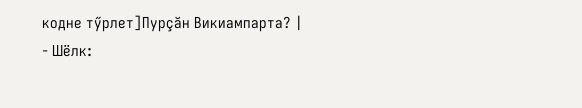кодне тӳрлет]Пурçăн Викиампарта? |
- Шёлк: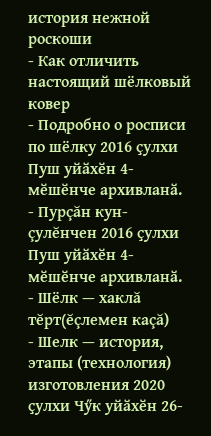история нежной роскоши
- Как отличить настоящий шёлковый ковер
- Подробно о росписи по шёлку 2016 ҫулхи Пуш уйӑхӗн 4-мӗшӗнче архивланӑ.
- Пурçăн кун-çулĕнчен 2016 ҫулхи Пуш уйӑхӗн 4-мӗшӗнче архивланӑ.
- Шёлк — хаклă тĕрт(ĕçлемен каçă)
- Шелк — история, этапы (технология) изготовления 2020 ҫулхи Чӳк уйӑхӗн 26-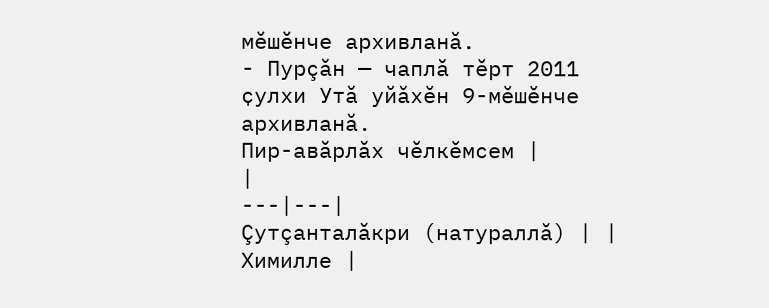мӗшӗнче архивланӑ.
- Пурçăн — чаплă тĕрт 2011 ҫулхи Утӑ уйӑхӗн 9-мӗшӗнче архивланӑ.
Пир-авăрлăх чĕлкĕмсем |
|
---|---|
Çутçанталăкри (натураллă) | |
Химилле |